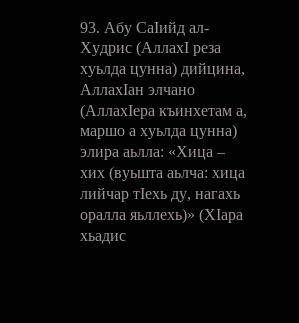93. Абу СаIийд ал-Худрис (АллахI реза хуьлда цунна) дийцина, АллахIан элчано (АллахIера къинхетам а, маршо а хуьлда цунна) элира аьлла: «Хица – хих (вуьшта аьлча: хица лийчар тIехь ду, нагахь оралла яьллехь)» (ХIара хьадис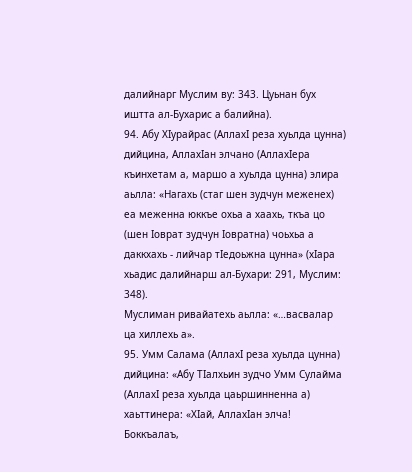далийнарг Муслим ву: 343. Цуьнан бух иштта ал-Бухарис а балийна).
94. Абу ХIурайрас (АллахI реза хуьлда цунна) дийцина, АллахIан элчано (АллахIера къинхетам а, маршо а хуьлда цунна) элира аьлла: «Нагахь (стаг шен зудчун меженех) еа меженна юккъе охьа а хаахь, ткъа цо (шен Iоврат зудчун Iовратна) чоьхьа а даккхахь - лийчар тIедоьжна цунна» (хIара хьадис далийнарш ал-Бухари: 291, Муслим: 348).
Муслиман ривайатехь аьлла: «…васвалар ца хиллехь а».
95. Умм Салама (АллахI реза хуьлда цунна) дийцина: «Абу ТIалхьин зудчо Умм Сулайма (АллахI реза хуьлда цаьршинненна а) хаьттинера: «ХIай, АллахIан элча! Боккъалаъ,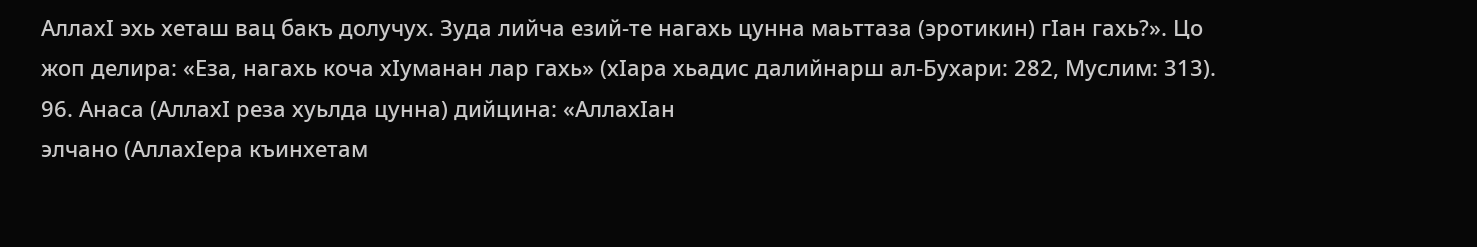АллахI эхь хеташ вац бакъ долучух. Зуда лийча езий-те нагахь цунна маьттаза (эротикин) гIан гахь?». Цо жоп делира: «Еза, нагахь коча хIуманан лар гахь» (хIара хьадис далийнарш ал-Бухари: 282, Муслим: 313).
96. Анаса (АллахI реза хуьлда цунна) дийцина: «АллахIан
элчано (АллахIера къинхетам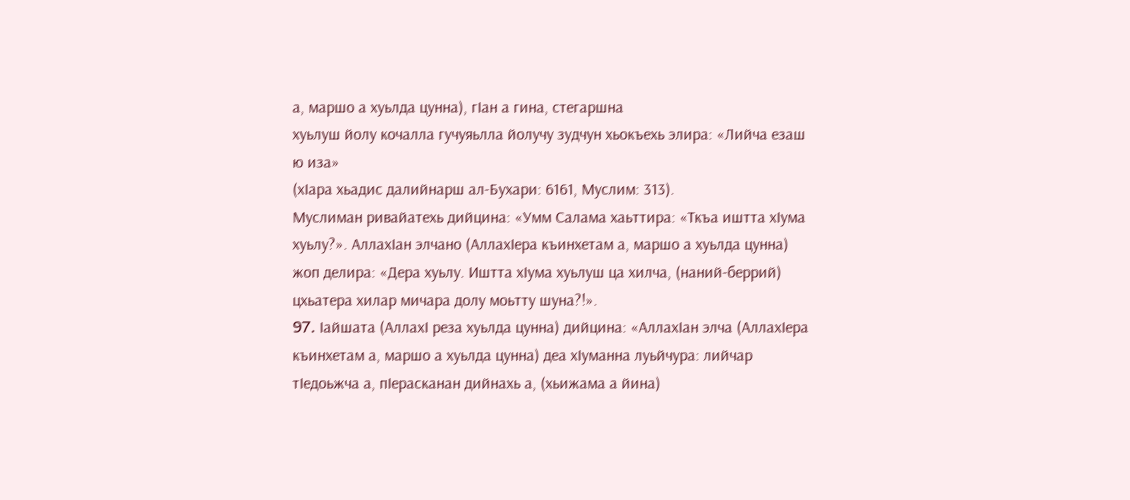а, маршо а хуьлда цунна), гIан а гина, стегаршна
хуьлуш йолу кочалла гучуяьлла йолучу зудчун хьокъехь элира: «Лийча езаш ю иза»
(хIара хьадис далийнарш ал-Бухари: 6161, Муслим: 313).
Муслиман ривайатехь дийцина: «Умм Салама хаьттира: «Ткъа иштта хIума хуьлу?». АллахIан элчано (АллахIера къинхетам а, маршо а хуьлда цунна) жоп делира: «Дера хуьлу. Иштта хIума хуьлуш ца хилча, (наний-беррий) цхьатера хилар мичара долу моьтту шуна?!».
97. Iайшата (АллахI реза хуьлда цунна) дийцина: «АллахIан элча (АллахIера къинхетам а, маршо а хуьлда цунна) деа хIуманна луьйчура: лийчар тIедоьжча а, пIерасканан дийнахь а, (хьижама а йина)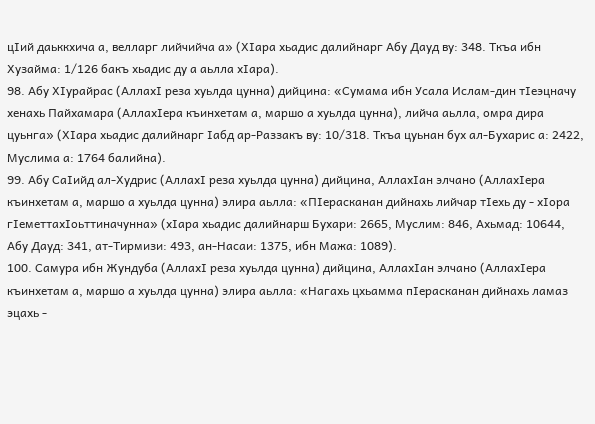цIий даьккхича а, велларг лийчийча а» (ХIара хьадис далийнарг Абу Дауд ву: 348. Ткъа ибн Хузайма: 1/126 бакъ хьадис ду а аьлла хIара).
98. Абу ХIурайрас (АллахI реза хуьлда цунна) дийцина: «Сумама ибн Усала Ислам-дин тIеэцначу хенахь Пайхамара (АллахIера къинхетам а, маршо а хуьлда цунна), лийча аьлла, омра дира цуьнга» (ХIара хьадис далийнарг Iабд ар-Раззакъ ву: 10/318. Ткъа цуьнан бух ал-Бухарис а: 2422, Муслима а: 1764 балийна).
99. Абу СаIийд ал-Худрис (АллахI реза хуьлда цунна) дийцина, АллахIан элчано (АллахIера къинхетам а, маршо а хуьлда цунна) элира аьлла: «ПIерасканан дийнахь лийчар тIехь ду - хIора гIеметтахIоьттиначунна» (хIара хьадис далийнарш Бухари: 2665, Муслим: 846, Ахьмад: 10644, Абу Дауд: 341, ат-Тирмизи: 493, ан-Насаи: 1375, ибн Мажа: 1089).
100. Самура ибн Жундуба (АллахI реза хуьлда цунна) дийцина, АллахIан элчано (АллахIера къинхетам а, маршо а хуьлда цунна) элира аьлла: «Нагахь цхьамма пIерасканан дийнахь ламаз эцахь -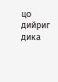цо дийриг дика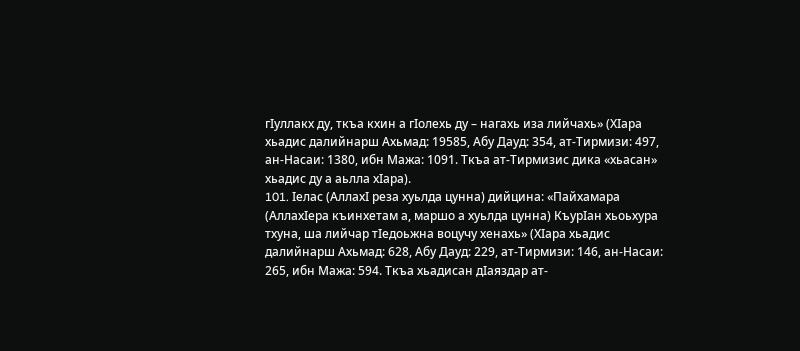гIуллакх ду, ткъа кхин а гIолехь ду – нагахь иза лийчахь» (ХIара хьадис далийнарш Ахьмад: 19585, Абу Дауд: 354, ат-Тирмизи: 497, ан-Насаи: 1380, ибн Мажа: 1091. Ткъа ат-Тирмизис дика «хьасан» хьадис ду а аьлла хIара).
101. Iелас (АллахI реза хуьлда цунна) дийцина: «Пайхамара (АллахIера къинхетам а, маршо а хуьлда цунна) КъурIан хьоьхура тхуна, ша лийчар тIедоьжна воцучу хенахь» (ХIара хьадис далийнарш Ахьмад: 628, Абу Дауд: 229, ат-Тирмизи: 146, ан-Насаи: 265, ибн Мажа: 594. Ткъа хьадисан дIаяздар ат-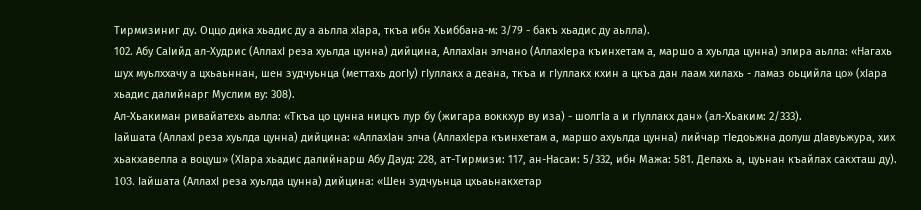Тирмизиниг ду. Оццо дика хьадис ду а аьлла хIара, ткъа ибн Хьиббана-м: 3/79 - бакъ хьадис ду аьлла).
102. Абу СаIийд ал-Худрис (АллахI реза хуьлда цунна) дийцина, АллахIан элчано (АллахIера къинхетам а, маршо а хуьлда цунна) элира аьлла: «Нагахь шух муьлххачу а цхьаьннан, шен зудчуьнца (меттахь догIу) гIуллакх а деана, ткъа и гIуллакх кхин а цкъа дан лаам хилахь - ламаз оьцийла цо» (хIара хьадис далийнарг Муслим ву: 308).
Ал-Хьакиман ривайатехь аьлла: «Ткъа цо цунна ницкъ лур бу (жигара воккхур ву иза) - шолгIа а и гIуллакх дан» (ал-Хьаким: 2/333).
Iайшата (АллахI реза хуьлда цунна) дийцина: «АллахIан элча (АллахIера къинхетам а, маршо ахуьлда цунна) лийчар тIедоьжна долуш дIавуьжура, хих хьакхавелла а воцуш» (ХIара хьадис далийнарш Абу Дауд: 228, ат-Тирмизи: 117, ан-Насаи: 5/332, ибн Мажа: 581. Делахь а, цуьнан къайлах сакхташ ду).
103. Iайшата (АллахI реза хуьлда цунна) дийцина: «Шен зудчуьнца цхьаьнакхетар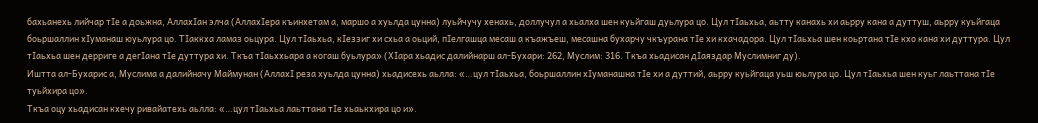бахьанехь лийчар тIе а доьжна, АллахIан элча (АллахIера къинхетам а, маршо а хуьлда цунна) луьйчучу хенахь, доллучул а хьалха шен куьйгаш дуьлура цо. Цул тIаьхьа, аьтту канахь хи аьрру кана а дуттуш, аьрру куьйгаца боьршаллин хIуманаш юуьлура цо. ТIаккха ламаз оьцура. Цул тIаьхьа, кIеззиг хи схьа а оьций, пIелгашца месаш а къажъеш, месашна бухарчу чкъурана тIе хи кхачадора. Цул тIаьхьа шен коьртана тIе кхо кана хи дуттура. Цул тIаьхьа шен дерриге а дегIана тIе дуттура хи. Ткъа тIаьххьара а когаш буьлура» (ХIара хьадис далийнарш ал-Бухари: 262, Муслим: 316. Ткъа хьадисан дIаяздар Муслимниг ду).
Иштта ал-Бухарис а, Муслима а далийначу Маймунан (АллахI реза хуьлда цунна) хьадисехь аьлла: «…цул тIаьхьа, боьршаллин хIуманашна тIе хи а дуттий, аьрру куьйгаца уьш юьлура цо. Цул тIаьхьа шен куьг лаьттана тIе туьйхира цо».
Ткъа оцу хьадисан кхечу ривайатехь аьлла: «…цул тIаьхьа лаьттана тIе хьаькхира цо и».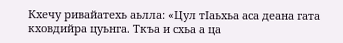Кхечу ривайатехь аьлла: «Цул тIаьхьа аса деана гата кховдийра цуьнга. Ткъа и схьа а ца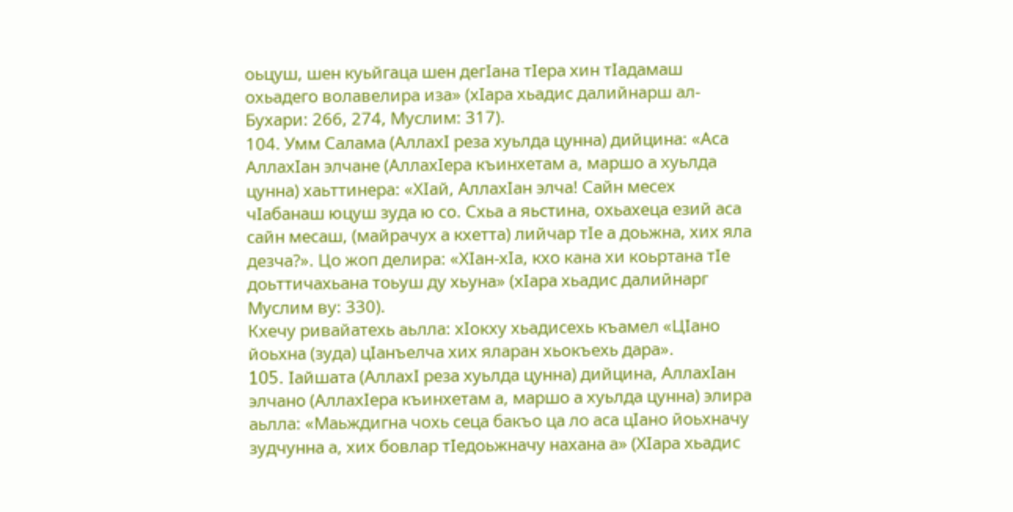оьцуш, шен куьйгаца шен дегIана тIера хин тIадамаш охьадего волавелира иза» (хIара хьадис далийнарш ал-Бухари: 266, 274, Муслим: 317).
104. Умм Салама (АллахI реза хуьлда цунна) дийцина: «Аса АллахIан элчане (АллахIера къинхетам а, маршо а хуьлда цунна) хаьттинера: «ХIай, АллахIан элча! Сайн месех чIабанаш юцуш зуда ю со. Схьа а яьстина, охьахеца езий аса сайн месаш, (майрачух а кхетта) лийчар тIе а доьжна, хих яла дезча?». Цо жоп делира: «ХIан-хIа, кхо кана хи коьртана тIе доьттичахьана тоьуш ду хьуна» (хIара хьадис далийнарг Муслим ву: 330).
Кхечу ривайатехь аьлла: хIокху хьадисехь къамел «ЦIано йоьхна (зуда) цIанъелча хих яларан хьокъехь дара».
105. Iайшата (АллахI реза хуьлда цунна) дийцина, АллахIан элчано (АллахIера къинхетам а, маршо а хуьлда цунна) элира аьлла: «Маьждигна чохь сеца бакъо ца ло аса цIано йоьхначу зудчунна а, хих бовлар тIедоьжначу нахана а» (ХIара хьадис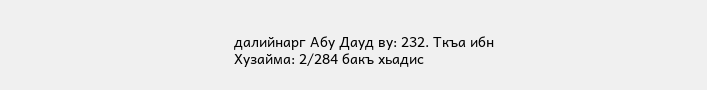далийнарг Абу Дауд ву: 232. Ткъа ибн Хузайма: 2/284 бакъ хьадис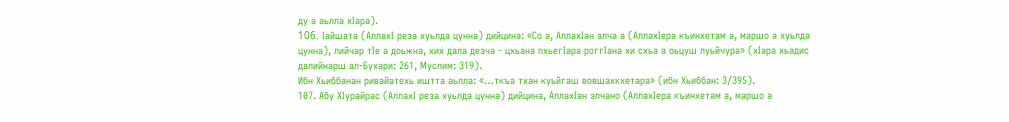ду а аьлла хIара).
106. Iайшата (АллахI реза хуьлда цунна) дийцина: «Со а, АллахIан элча а (АллахIера къинхетам а, маршо а хуьлда цунна), лийчар тIе а доьжна, хих дала дезча - цхьана пхьегIара роггIана хи схьа а оьцуш луьйчура» (хIара хьадис далийнарш ал-Бухари: 261, Муслим: 319).
Ибн Хьиббанан ривайатехь иштта аьлла: «…ткъа тхан куьйгаш вовшахкхетара» (ибн Хьиббан: 3/395).
107. Абу ХIурайрас (АллахI реза хуьлда цунна) дийцина, АллахIан элчано (АллахIера къинхетам а, маршо а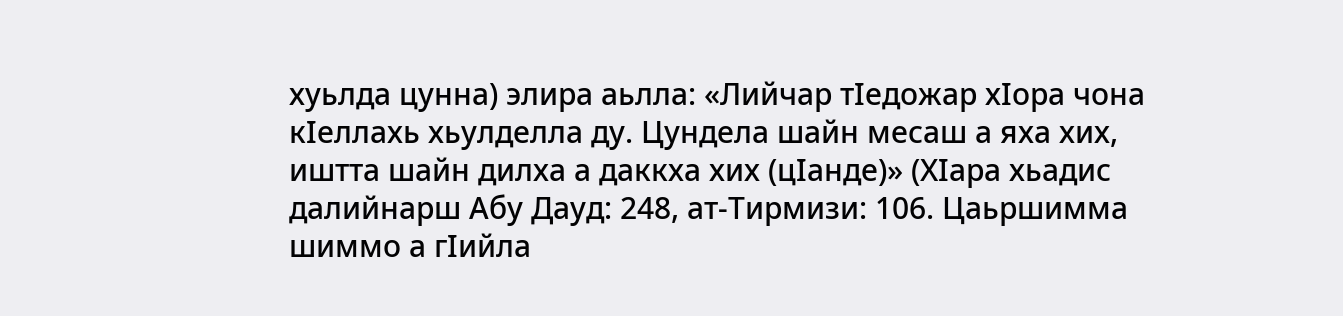хуьлда цунна) элира аьлла: «Лийчар тIедожар хIора чона кIеллахь хьулделла ду. Цундела шайн месаш а яха хих, иштта шайн дилха а даккха хих (цIанде)» (ХIара хьадис далийнарш Абу Дауд: 248, ат-Тирмизи: 106. Цаьршимма шиммо а гIийла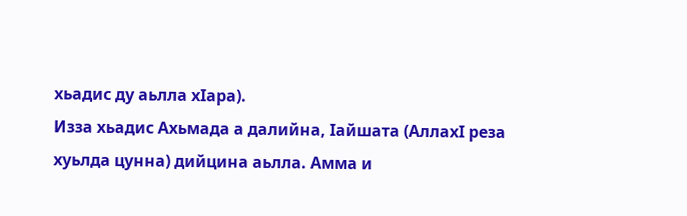хьадис ду аьлла хIара).
Изза хьадис Ахьмада а далийна, Iайшата (АллахI реза хуьлда цунна) дийцина аьлла. Амма и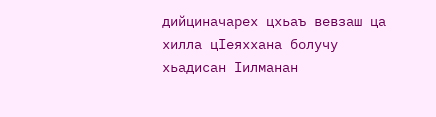дийциначарех цхьаъ вевзаш ца хилла цIеяххана болучу хьадисан Iилманан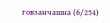говзанчашна (6/254)